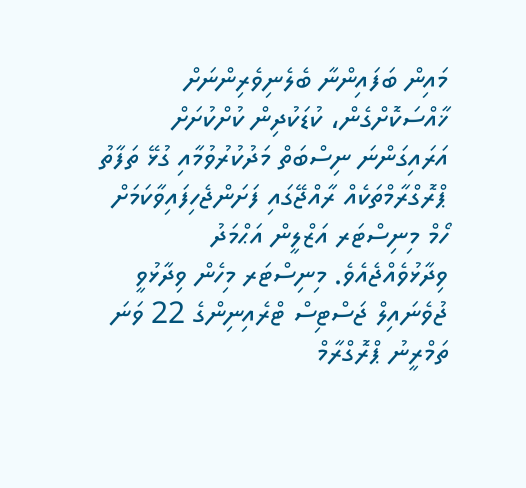މައިން ބަފައިންނާ ބެލެނިވެރިންނަށް ޚާއްސަކޮށްގެން، ކުޑަކުދިން ކުށްކުށަށް އަރައިގަންނަ ނިސްބަތް މަދުކުރުވުމާއި ގުޅޭ ތަފާތު ޕްރޮގްރާމްތަކެއް ރާއްޖޭގައި ފަށަންޖެހިފައިވާކަމަށް ހޯމް މިނިސްޓަރ އަޒްލީން އަޙްމަދު ވިދާޅުވެއްޖެއެވެ. މިނިސްޓަރ މިހެން ވިދާޅުވީ ޖުވެނައިލް ޖަސްޓިސް ޓްރެއިނިންގެ 22 ވަނަ ތަމްރީނު ޕްރޮގްރާމް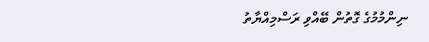ނިންމުމުގެ ގޮތުން ބޭއްވި ރަސްމިއްޔާތު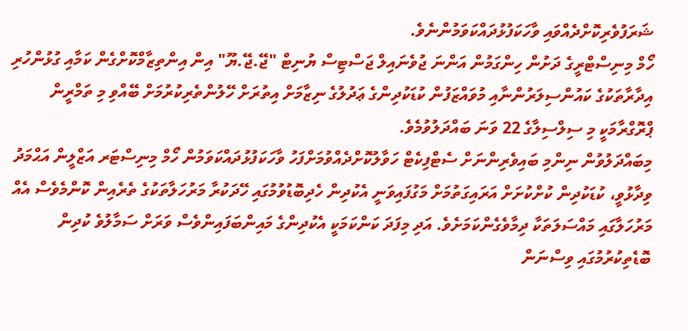ޝަރަފުވެރިކޮށްދެއްވައި ވާހަކަފުޅުދައްކަވަމުންނެވެ.
ހޯމް މިނިސްޓްރީގެ ދަށުން ހިންގަމުން އަންނަ ޖުވެނައިލް ޖަސްޓިސް ޔުނިޓް "ޖޭ.ޖޭ.ޔޫ" އިން އިންތިޒާމްކޮށްގެން ކަމާއި ގުޅުންހުރި އިދާރާތަކުގެ ކައުންސިލަރުންނާއި މުވައްޒަފުން ކުޑަކުދިންގެ ޢަދުލުގެ ނިޒާމަށް އިތުރަށް ހޭލުންތެރިކުރުމަށް ބޭއްވި މި ތަމްރީން ޕްރޮގްރާމަކީ މި ސިލްސިލާގެ 22 ވަނަ ބައްދަލުވުމެވެ.
މިބައްދަލުވުން ނިންމި ބައިވެރިންނަށް ސެޓްފިކެޓް ހަވާލުކޮށްދެއްވުމަށްފަހު ވާހަކަފުޅުދައްކަވަމުން ހޯމް މިނިސްޓަރ އަޒްލީން އަޙްމަދު ވިދާޅުވީ، ކުޑަކުދިން ކުށްކުށަށް އަރައިގަތުމަށް މަގުފައިވަނީ އެކުދިން ހެދިބޮޑުވުމުގައި ހޭދަކުރާ މަރުހަލާތަކުގެ ތެރެއިން ކޮންމެވެސް އެއް މަރުހަލާގައި މައްސަލަތަކާ ދިމާވެގެންކަމަށެވެ. އަދި މިފަދަ ކަންކަމަކީ އެކުދިންގެ މައިންބަފައިންވެސް ވަރަށް ސަމާލުވެ ކުދިން ބޮޑެތިކުރުމުގައި ވިސްނަން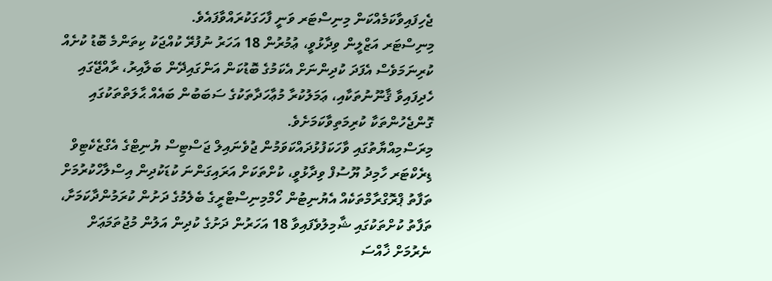ޖެހިފައިވާކަމެއްކަން މިނިސްޓަރ ވަނީ ފާހަގަކުރައްވާފައެވެ.
މިނިސްޓަރ އަޒްލީން ވިދާޅުވީ، ޢުމުރުން 18 އަހަރު ނުފުރޭ ކުއްޖަކު ކިތަންމެ ބޮޑު ކުށެއް ކުރިނަމަވެސް އެފަދަ ކުދިންނަށް އެކަމުގެ ބޮޑުކަން އަންގައިދޭން ބަލާއިރު، ރާއްޖޭގައި ހެދިފައިވާ ޤާނޫނުތަކާއި، ޢަމަލުކުރާ މުޢާހަދާތަކުގެ ސަބަބުން ބައެއް ޙާލަތްތަކުގައި ގޮންޖެހުންތަކާ ކުރިމަތިވާކަމަށެވެ.
މިރަސްމިއްޔާތުގައި ވާހަކަފުޅުދައްކަވަމުން ޖުވެނައިލް ޖަސްޓިސް ޔުނިޓްގެ އެގްޒެކެޓިވް ޑިރެކްޓަރ ހާމިދު ޔޫސުފް ވިދާޅުވީ، ކުށްތަކަށް އަރައިގަންނަ ކުޑަކުދިން އިސްލާހްކުރުމަށް ތަފާތު ޕްރޮގްރާމްތަކެއް އެޔުނިޓުން ހޯމްމިނިސްޓްރީގެ ބެލެމުގެ ދަށުން ކުރަމުންދާކަމަށާ، ތަފާތު ކުށްތަކުގައި ޝާމިލުވެފައިވާ 18 އަހަރުން ދަށުގެ ކުދިން އަލުން މުޖުތަމަޢަށް ނެރުމަށް ޚާއްސަ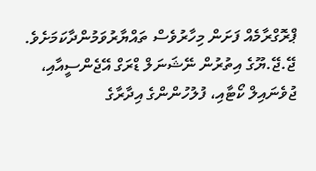ޕްރޮގްރާމެއް ފަށަން މިހާރުވެސް ތައްޔާރުވަމުންދާކަމަށެވެ.
ޖޭ.ޖޭ.ޔޫގެ އިތުރުން ނޭޝަނަލް ޑްރަގް އޭޖެންސީއާއި، ޖުވެނައިލް ކޯޓާއި، ފުލުހުންންގެ އިދާރާގެ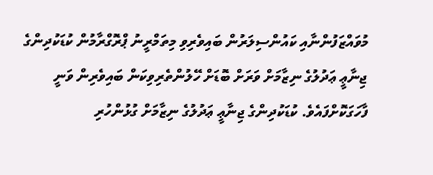މުވައްޒަފުންނާއި ކައުންސިލަރުން ބައިވެރިވި މިތަމްރީނު ޕްރޮގްރާމުން ކުޑަކުދިންގެ ޖިނާޢީ ޢަދުލުގެ ނިޒާމަށް ވަރަށް ބޮޑަށް ހޭލުންތެރިވިކަން ބައިވެރިން ވަނީ ފާހަގަކޮށްފައެވެ. ކުޑަކުދިންގެ ޖިނާޢީ ޢަދުލުގެ ނިޒާމަށް ގުޅުންހުރި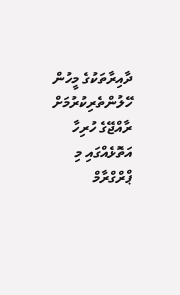ދާއިރާތަކުގެ މީހުން ހޭލުންތެރިކުރުމަށް ރާއްޖޭގެ ހުރިހާ އަތޮޅެއްގައި މި ޕްރްގްރާމް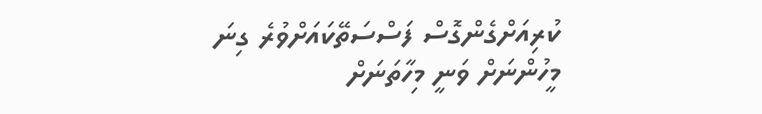ކުރިއަށްގެންގޮސް ފަސްސަތޭކައަށްވުރެ ގިނަ މީހުންނަށް ވަނީ މިހާތަނަށް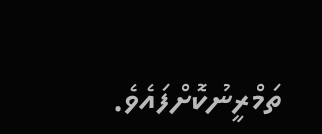ތަމްރީނުކޮށްފައެވެ.